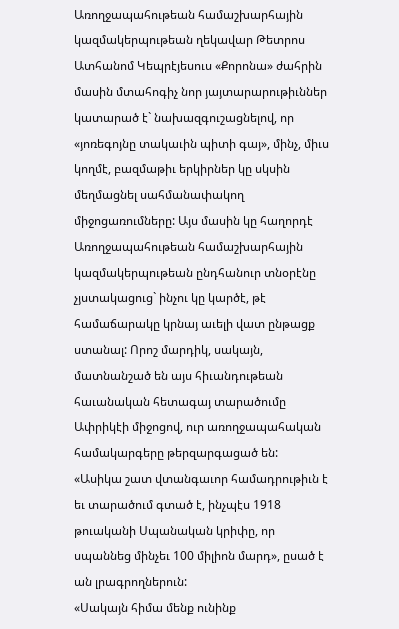Առողջապահութեան համաշխարհային կազմակերպութեան ղեկավար Թետրոս Ատհանոմ Կեպրէյեսուս «Քորոնա» ժահրին մասին մտահոգիչ նոր յայտարարութիւններ կատարած է` նախազգուշացնելով, որ «յոռեգոյնը տակաւին պիտի գայ», մինչ, միւս կողմէ, բազմաթիւ երկիրներ կը սկսին մեղմացնել սահմանափակող միջոցառումները: Այս մասին կը հաղորդէ
Առողջապահութեան համաշխարհային կազմակերպութեան ընդհանուր տնօրէնը չյստակացուց` ինչու կը կարծէ, թէ համաճարակը կրնայ աւելի վատ ընթացք ստանալ: Որոշ մարդիկ, սակայն, մատնանշած են այս հիւանդութեան հաւանական հետագայ տարածումը Ափրիկէի միջոցով, ուր առողջապահական համակարգերը թերզարգացած են:
«Ասիկա շատ վտանգաւոր համադրութիւն է եւ տարածում գտած է, ինչպէս 1918 թուականի Սպանական կրիփը, որ սպաննեց մինչեւ 100 միլիոն մարդ», ըսած է ան լրագրողներուն:
«Սակայն հիմա մենք ունինք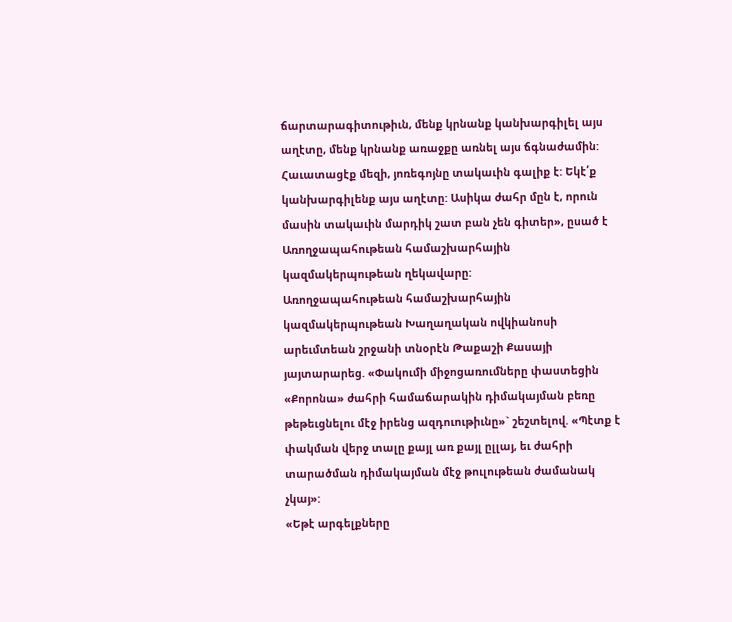ճարտարագիտութիւն, մենք կրնանք կանխարգիլել այս աղէտը, մենք կրնանք առաջքը առնել այս ճգնաժամին: Հաւատացէք մեզի, յոռեգոյնը տակաւին գալիք է: Եկէ՛ք կանխարգիլենք այս աղէտը: Ասիկա ժահր մըն է, որուն մասին տակաւին մարդիկ շատ բան չեն գիտեր», ըսած է Առողջապահութեան համաշխարհային կազմակերպութեան ղեկավարը:
Առողջապահութեան համաշխարհային կազմակերպութեան Խաղաղական ովկիանոսի արեւմտեան շրջանի տնօրէն Թաքաշի Քասայի յայտարարեց. «Փակումի միջոցառումները փաստեցին «Քորոնա» ժահրի համաճարակին դիմակայման բեռը թեթեւցնելու մէջ իրենց ազդուութիւնը»` շեշտելով. «Պէտք է փակման վերջ տալը քայլ առ քայլ ըլլայ, եւ ժահրի տարածման դիմակայման մէջ թուլութեան ժամանակ չկայ»:
«Եթէ արգելքները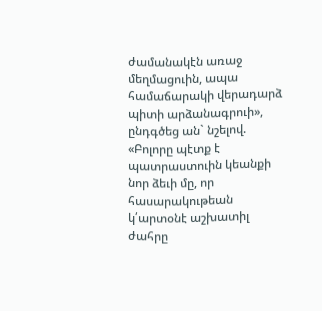ժամանակէն առաջ մեղմացուին, ապա համաճարակի վերադարձ պիտի արձանագրուի», ընդգծեց ան` նշելով. «Բոլորը պէտք է պատրաստուին կեանքի նոր ձեւի մը, որ հասարակութեան կ՛արտօնէ աշխատիլ ժահրը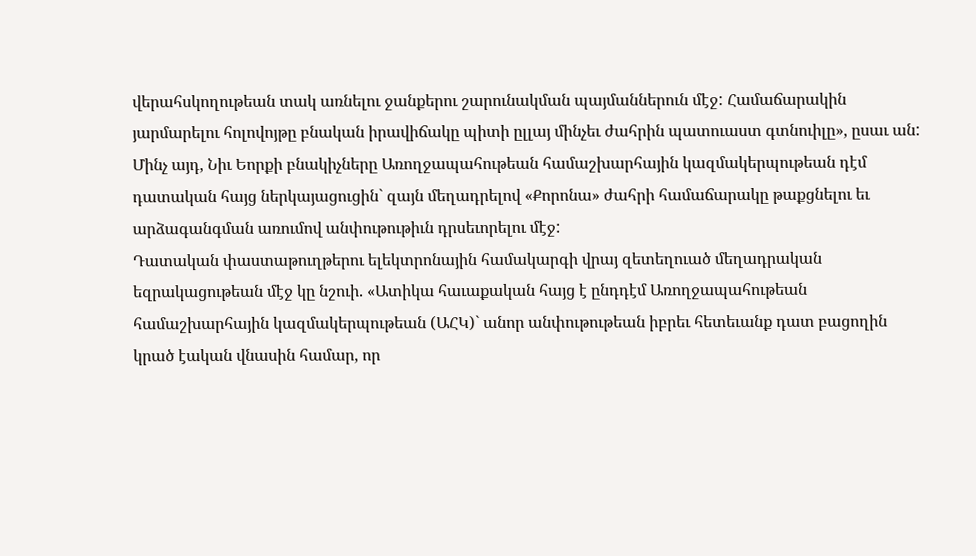վերահսկողութեան տակ առնելու ջանքերու շարունակման պայմաններուն մէջ: Համաճարակին յարմարելու հոլովոյթը բնական իրավիճակը պիտի ըլլայ մինչեւ ժահրին պատուաստ գտնուիլը», ըսաւ ան:
Մինչ այդ, Նիւ Եորքի բնակիչները Առողջապահութեան համաշխարհային կազմակերպութեան դէմ դատական հայց ներկայացուցին` զայն մեղադրելով «Քորոնա» ժահրի համաճարակը թաքցնելու եւ արձագանգման առումով անփութութիւն դրսեւորելու մէջ:
Դատական փաստաթուղթերու ելեկտրոնային համակարգի վրայ զետեղուած մեղադրական եզրակացութեան մէջ կը նշուի. «Ատիկա հաւաքական հայց է ընդդէմ Առողջապահութեան համաշխարհային կազմակերպութեան (ԱՀԿ)` անոր անփութութեան իբրեւ հետեւանք դատ բացողին կրած էական վնասին համար, որ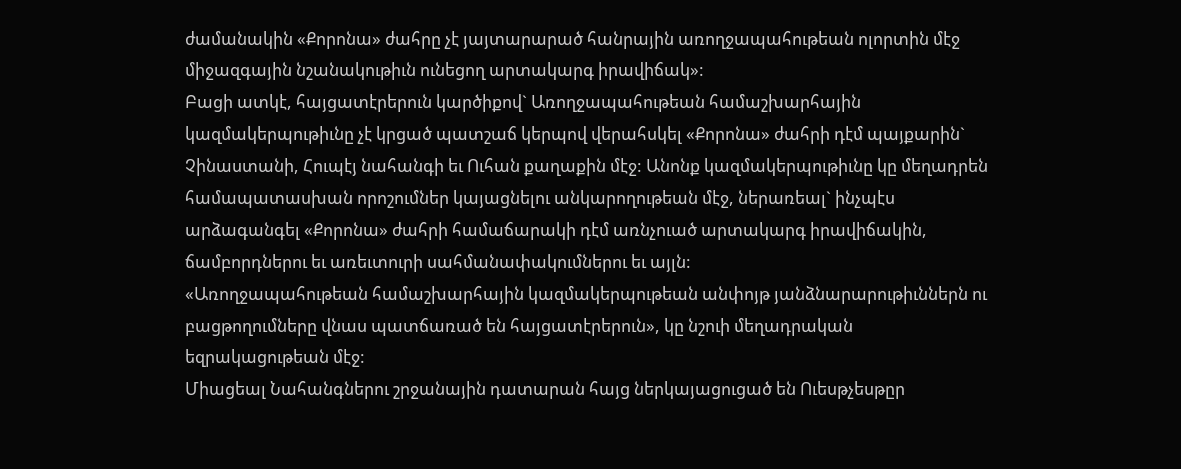ժամանակին «Քորոնա» ժահրը չէ յայտարարած հանրային առողջապահութեան ոլորտին մէջ միջազգային նշանակութիւն ունեցող արտակարգ իրավիճակ»:
Բացի ատկէ, հայցատէրերուն կարծիքով` Առողջապահութեան համաշխարհային կազմակերպութիւնը չէ կրցած պատշաճ կերպով վերահսկել «Քորոնա» ժահրի դէմ պայքարին` Չինաստանի, Հուպէյ նահանգի եւ Ուհան քաղաքին մէջ: Անոնք կազմակերպութիւնը կը մեղադրեն համապատասխան որոշումներ կայացնելու անկարողութեան մէջ, ներառեալ` ինչպէս արձագանգել «Քորոնա» ժահրի համաճարակի դէմ առնչուած արտակարգ իրավիճակին, ճամբորդներու եւ առեւտուրի սահմանափակումներու եւ այլն:
«Առողջապահութեան համաշխարհային կազմակերպութեան անփոյթ յանձնարարութիւններն ու բացթողումները վնաս պատճառած են հայցատէրերուն», կը նշուի մեղադրական եզրակացութեան մէջ:
Միացեալ Նահանգներու շրջանային դատարան հայց ներկայացուցած են Ուեսթչեսթըր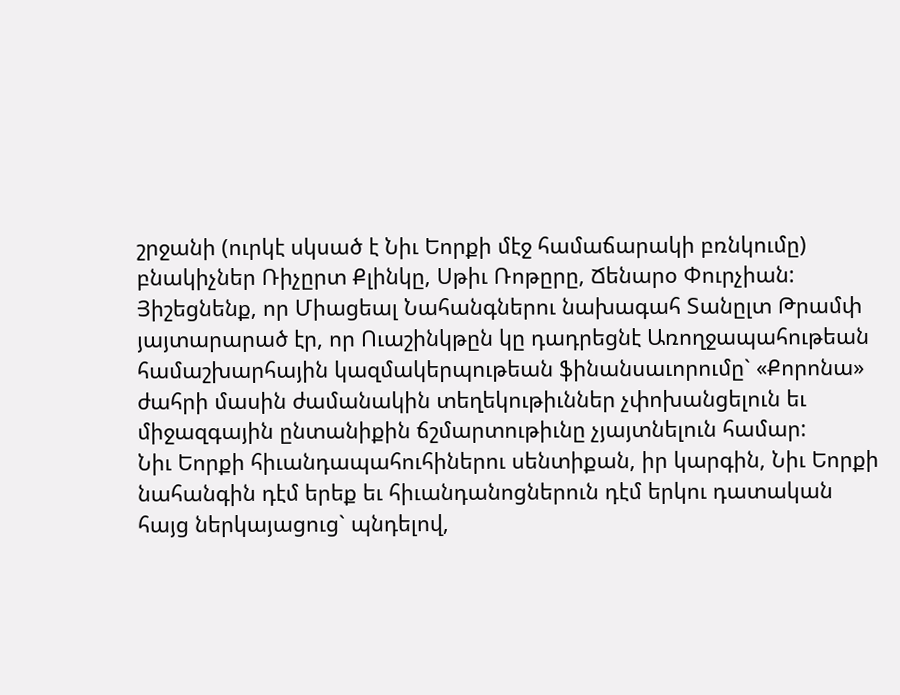շրջանի (ուրկէ սկսած է Նիւ Եորքի մէջ համաճարակի բռնկումը) բնակիչներ Ռիչըրտ Քլինկը, Սթիւ Ռոթըրը, Ճենարօ Փուրչիան:
Յիշեցնենք, որ Միացեալ Նահանգներու նախագահ Տանըլտ Թրամփ յայտարարած էր, որ Ուաշինկթըն կը դադրեցնէ Առողջապահութեան համաշխարհային կազմակերպութեան ֆինանսաւորումը` «Քորոնա» ժահրի մասին ժամանակին տեղեկութիւններ չփոխանցելուն եւ միջազգային ընտանիքին ճշմարտութիւնը չյայտնելուն համար:
Նիւ Եորքի հիւանդապահուհիներու սենտիքան, իր կարգին, Նիւ Եորքի նահանգին դէմ երեք եւ հիւանդանոցներուն դէմ երկու դատական հայց ներկայացուց` պնդելով,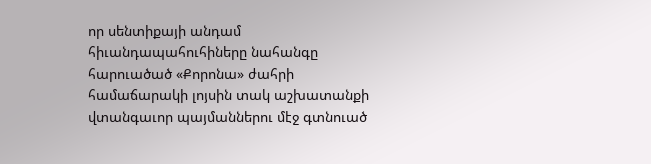որ սենտիքայի անդամ հիւանդապահուհիները նահանգը հարուածած «Քորոնա» ժահրի համաճարակի լոյսին տակ աշխատանքի վտանգաւոր պայմաններու մէջ գտնուած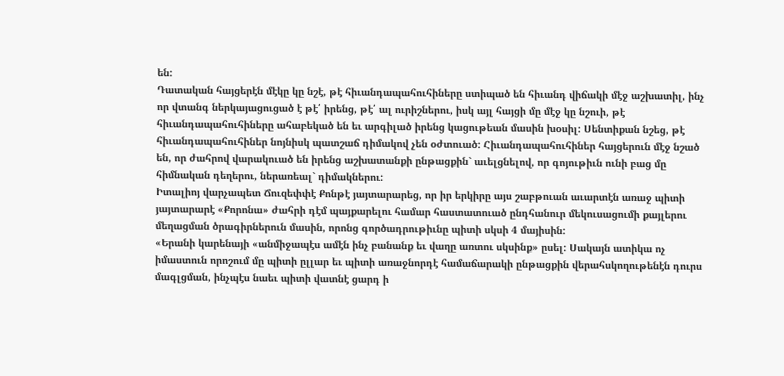են:
Դատական հայցերէն մէկը կը նշէ, թէ հիւանդապահուհիները ստիպած են հիւանդ վիճակի մէջ աշխատիլ, ինչ որ վտանգ ներկայացուցած է թէ՛ իրենց, թէ՛ ալ ուրիշներու, իսկ այլ հայցի մը մէջ կը նշուի, թէ հիւանդապահուհիները ահաբեկած են եւ արգիլած իրենց կացութեան մասին խօսիլ: Սենտիքան նշեց, թէ հիւանդապահուհիներ նոյնիսկ պատշաճ դիմակով չեն օժտուած: Հիւանդապահուհիներ հայցերուն մէջ նշած են, որ ժահրով վարակուած են իրենց աշխատանքի ընթացքին` աւելցնելով, որ գոյութիւն ունի բաց մը հիմնական դեղերու, ներառեալ` դիմակներու:
Իտալիոյ վարչապետ Ճուզեփփէ Քոնթէ յայտարարեց, որ իր երկիրը այս շաբթուան աւարտէն առաջ պիտի յայտարարէ «Քորոնա» ժահրի դէմ պայքարելու համար հաստատուած ընդհանուր մեկուսացումի քայլերու մեղացման ծրագիրներուն մասին, որոնց գործադրութիւնը պիտի սկսի 4 մայիսին:
«Երանի կարենայի «անմիջապէս ամէն ինչ բանանք եւ վաղը առտու սկսինք» ըսել: Սակայն ատիկա ոչ իմաստուն որոշում մը պիտի ըլլար եւ պիտի առաջնորդէ համաճարակի ընթացքին վերահսկողութենէն դուրս մագլցման, ինչպէս նաեւ պիտի վատնէ ցարդ ի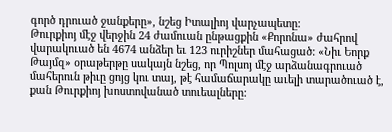գործ դրուած ջանքերը», նշեց Իտալիոյ վարչապետը:
Թուրքիոյ մէջ վերջին 24 ժամուան ընթացքին «Քորոնա» ժահրով վարակուած են 4674 անձեր եւ 123 ուրիշներ մահացած: «Նիւ Եորք Թայմզ» օրաթերթը սակայն նշեց, որ Պոլսոյ մէջ արձանագրուած մահերուն թիւը ցոյց կու տայ, թէ համաճարակը աւելի տարածուած է, քան Թուրքիոյ խոստովանած տուեալները: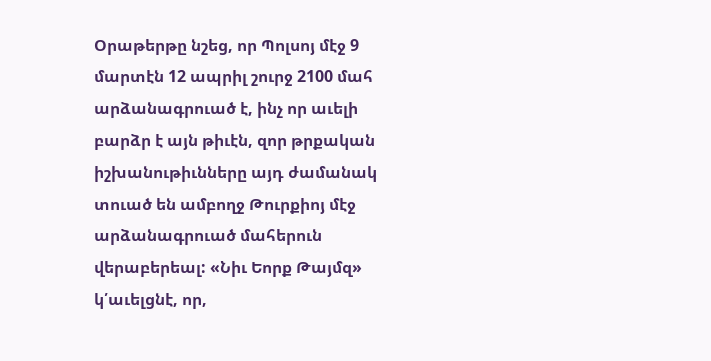Օրաթերթը նշեց, որ Պոլսոյ մէջ 9 մարտէն 12 ապրիլ շուրջ 2100 մահ արձանագրուած է, ինչ որ աւելի բարձր է այն թիւէն, զոր թրքական իշխանութիւնները այդ ժամանակ տուած են ամբողջ Թուրքիոյ մէջ արձանագրուած մահերուն վերաբերեալ: «Նիւ Եորք Թայմզ» կ՛աւելցնէ, որ,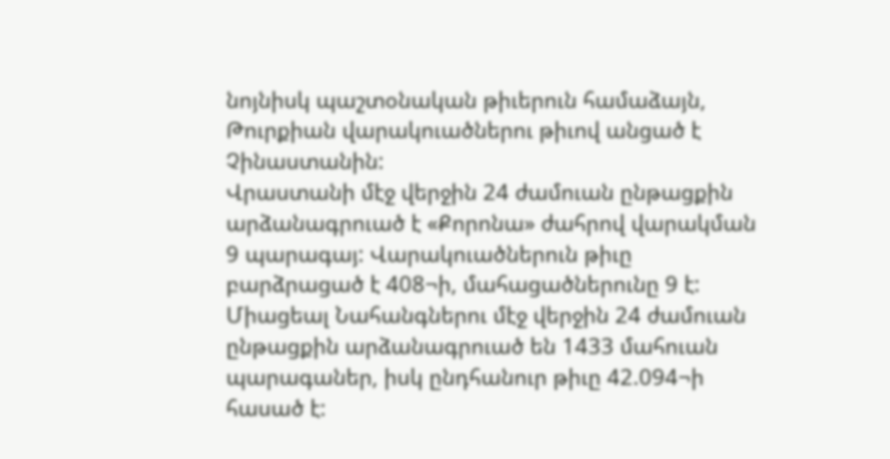նոյնիսկ պաշտօնական թիւերուն համաձայն, Թուրքիան վարակուածներու թիւով անցած է Չինաստանին:
Վրաստանի մէջ վերջին 24 ժամուան ընթացքին արձանագրուած է «Քորոնա» ժահրով վարակման 9 պարագայ: Վարակուածներուն թիւը բարձրացած է 408¬ի, մահացածներունը 9 է: Միացեալ Նահանգներու մէջ վերջին 24 ժամուան ընթացքին արձանագրուած են 1433 մահուան պարագաներ, իսկ ընդհանուր թիւը 42.094¬ի հասած է: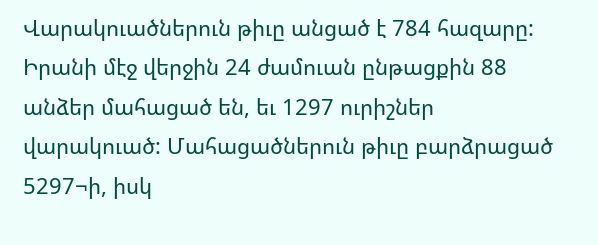Վարակուածներուն թիւը անցած է 784 հազարը: Իրանի մէջ վերջին 24 ժամուան ընթացքին 88 անձեր մահացած են, եւ 1297 ուրիշներ վարակուած: Մահացածներուն թիւը բարձրացած 5297¬ի, իսկ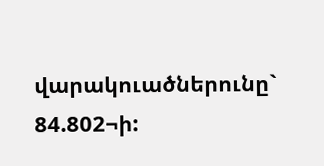վարակուածներունը` 84.802¬ի: